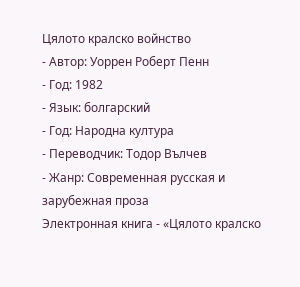Цялото кралско войнство
- Автор: Уоррен Роберт Пенн
- Год: 1982
- Язык: болгарский
- Год: Народна култура
- Переводчик: Тодор Вълчев
- Жанр: Современная русская и зарубежная проза
Электронная книга - «Цялото кралско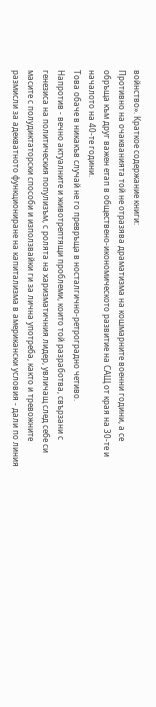войнство». Краткое содержание книги:
Противно на очакванията той не отразява драматизма на кошмарните военни години, а се обръща към друг важен етап в обществено-икономическото развитие на САЩ от края на 30-те и началото на 40-те години.
Това обаче в никакъв случай не го превръща в носталгично-ретроградно четиво.
Напротив - вечно актуалните и животрептящи проблеми, които той разработва, свързани с генезиса на политическия популизъм, с ролята на харизматичния лидер, увличащ след себе си масите с полудиктаторски способи и използвайки ги за лична употреба, както и тревожните размисли за адекватното функциониране на капитализма в американски условия - дали по линия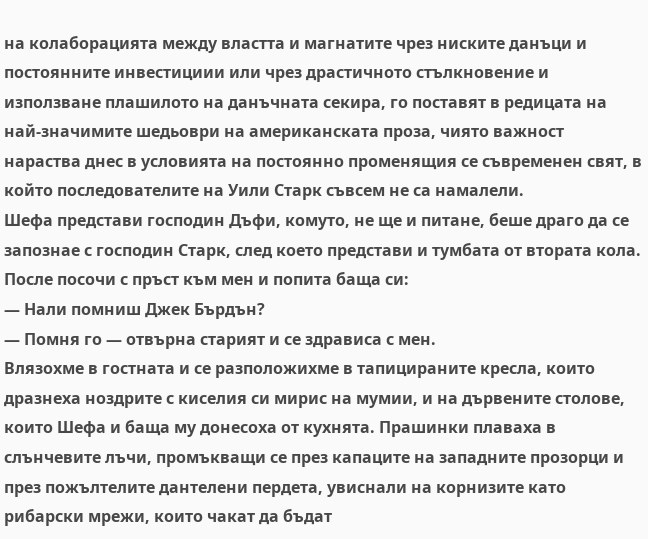на колаборацията между властта и магнатите чрез ниските данъци и постоянните инвестициии или чрез драстичното стълкновение и използване плашилото на данъчната секира, го поставят в редицата на най-значимите шедьоври на американската проза, чиято важност нараства днес в условията на постоянно променящия се съвременен свят, в който последователите на Уили Старк съвсем не са намалели.
Шефа представи господин Дъфи, комуто, не ще и питане, беше драго да се запознае с господин Старк, след което представи и тумбата от втората кола. После посочи с пръст към мен и попита баща си:
— Нали помниш Джек Бърдън?
— Помня го — отвърна старият и се здрависа с мен.
Влязохме в гостната и се разположихме в тапицираните кресла, които дразнеха ноздрите с киселия си мирис на мумии, и на дървените столове, които Шефа и баща му донесоха от кухнята. Прашинки плаваха в слънчевите лъчи, промъкващи се през капаците на западните прозорци и през пожълтелите дантелени пердета, увиснали на корнизите като рибарски мрежи, които чакат да бъдат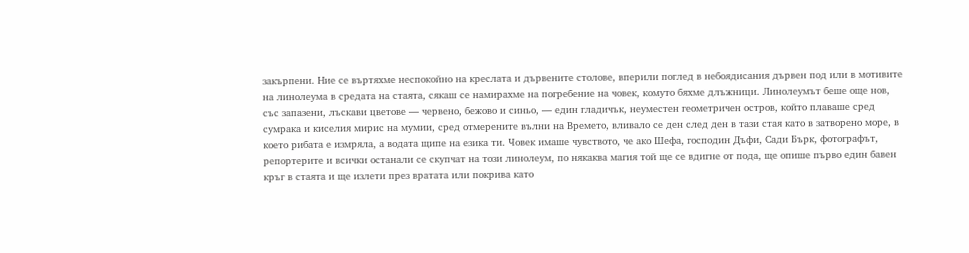закърпени. Ние се въртяхме неспокойно на креслата и дървените столове, вперили поглед в небоядисания дървен под или в мотивите на линолеума в средата на стаята, сякаш се намирахме на погребение на човек, комуто бяхме длъжници. Линолеумът беше още нов, със запазени, лъскави цветове — червено, бежово и синьо, — един гладичък, неуместен геометричен остров, който плаваше сред сумрака и киселия мирис на мумии, сред отмерените вълни на Времето, вливало се ден след ден в тази стая като в затворено море, в което рибата е измряла, а водата щипе на езика ти. Човек имаше чувството, че ако Шефа, господин Дъфи, Сади Бърк, фотографът, репортерите и всички останали се скупчат на този линолеум, по някаква магия той ще се вдигне от пода, ще опише първо един бавен кръг в стаята и ще излети през вратата или покрива като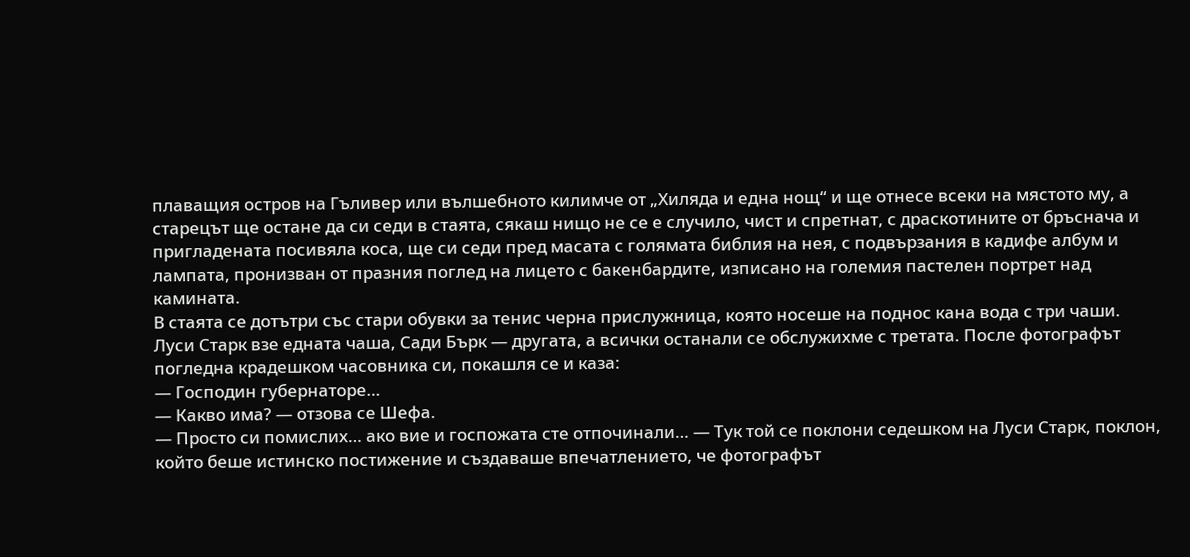плаващия остров на Гъливер или вълшебното килимче от „Хиляда и една нощ“ и ще отнесе всеки на мястото му, а старецът ще остане да си седи в стаята, сякаш нищо не се е случило, чист и спретнат, с драскотините от бръснача и пригладената посивяла коса, ще си седи пред масата с голямата библия на нея, с подвързания в кадифе албум и лампата, пронизван от празния поглед на лицето с бакенбардите, изписано на големия пастелен портрет над камината.
В стаята се дотътри със стари обувки за тенис черна прислужница, която носеше на поднос кана вода с три чаши. Луси Старк взе едната чаша, Сади Бърк — другата, а всички останали се обслужихме с третата. После фотографът погледна крадешком часовника си, покашля се и каза:
— Господин губернаторе…
— Какво има? — отзова се Шефа.
— Просто си помислих… ако вие и госпожата сте отпочинали… — Тук той се поклони седешком на Луси Старк, поклон, който беше истинско постижение и създаваше впечатлението, че фотографът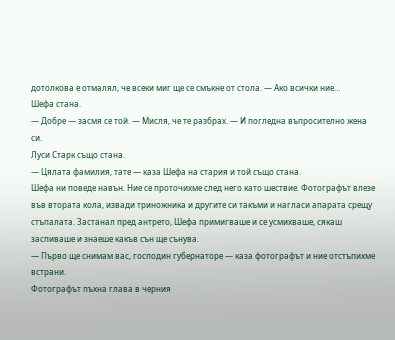дотолкова е отмалял, че всеки миг ще се смъкне от стола. — Ако всички ние…
Шефа стана.
— Добре — засмя се той. — Мисля, че те разбрах. — И погледна въпросително жена си.
Луси Старк също стана.
— Цялата фамилия, тате — каза Шефа на стария и той също стана.
Шефа ни поведе навън. Ние се проточихме след него като шествие. Фотографът влезе във втората кола, извади триножника и другите си такъми и нагласи апарата срещу стъпалата. Застанал пред антрето, Шефа примигваше и се усмихваше, сякаш заспиваше и знаеше какъв сън ще сънува.
— Първо ще снимам вас, господин губернаторе — каза фотографът и ние отстъпихме встрани.
Фотографът пъхна глава в черния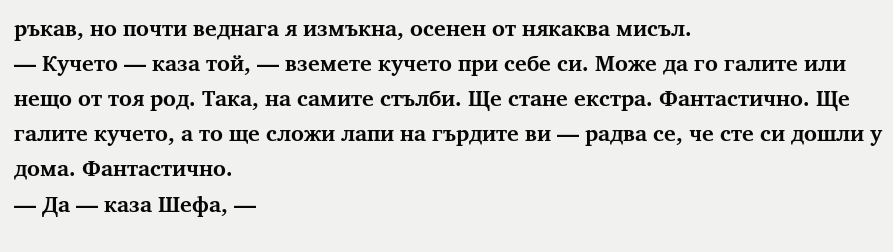ръкав, но почти веднага я измъкна, осенен от някаква мисъл.
— Кучето — каза той, — вземете кучето при себе си. Може да го галите или нещо от тоя род. Така, на самите стълби. Ще стане екстра. Фантастично. Ще галите кучето, а то ще сложи лапи на гърдите ви — радва се, че сте си дошли у дома. Фантастично.
— Да — каза Шефа, —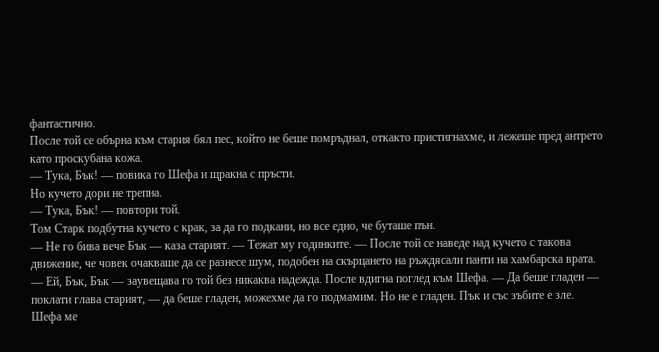фантастично.
После той се обърна към стария бял пес, който не беше помръднал, откакто пристигнахме, и лежеше пред антрето като проскубана кожа.
— Тука, Бък! — повика го Шефа и щракна с пръсти.
Но кучето дори не трепна.
— Тука, Бък! — повтори той.
Том Старк подбутна кучето с крак, за да го подкани, но все едно, че буташе пън.
— Не го бива вече Бък — каза старият. — Тежат му годинките. — После той се наведе над кучето с такова движение, че човек очакваше да се разнесе шум, подобен на скърцането на ръждясали панти на хамбарска врата. — Ей, Бък, Бък — заувещава го той без никаква надежда. После вдигна поглед към Шефа. — Да беше гладен — поклати глава старият, — да беше гладен, можехме да го подмамим. Но не е гладен. Пък и със зъбите е зле.
Шефа ме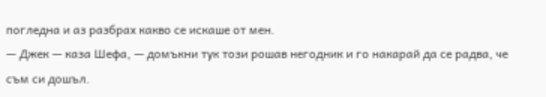погледна и аз разбрах какво се искаше от мен.
— Джек — каза Шефа, — домъкни тук този рошав негодник и го накарай да се радва, че съм си дошъл.